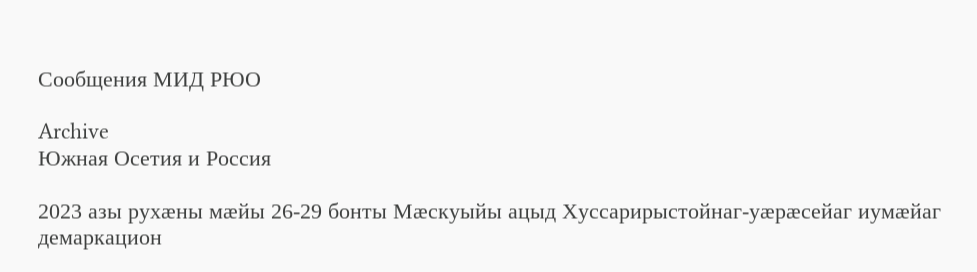Сообщения МИД РЮО

Archive
Южная Осетия и Россия

2023 азы рухæны мæйы 26-29 бонты Мæскуыйы ацыд Хуссарирыстойнаг-уæрæсейаг иумæйаг демаркацион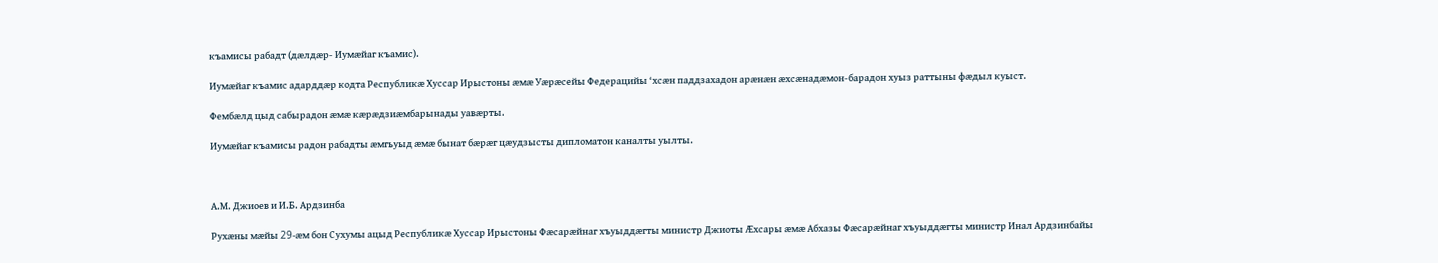къамисы рабадт (дæлдæр- Иумæйаг къамис).

Иумæйаг къамис адарддæр кодта Республикæ Хуссар Ирыстоны æмæ Уæрæсейы Федерацийы ‘хсæн паддзахадон арæнæн æхсæнадæмон-барадон хуыз раттыны фæдыл куыст.

Фембæлд цыд сабырадон æмæ кæрæдзиæмбарынады уавæрты.

Иумæйаг къамисы радон рабадты æмгьуыд æмæ бынат бæрæг цæудзысты дипломатон каналты уылты.



А.М. Джиоев и И.Б. Ардзинба

Рухæны мæйы 29-æм бон Сухумы ацыд Республикæ Хуссар Ирыстоны Фæсарæйнаг хъуыддæгты министр Джиоты Æхсары æмæ Абхазы Фæсарæйнаг хъуыддæгты министр Инал Ардзинбайы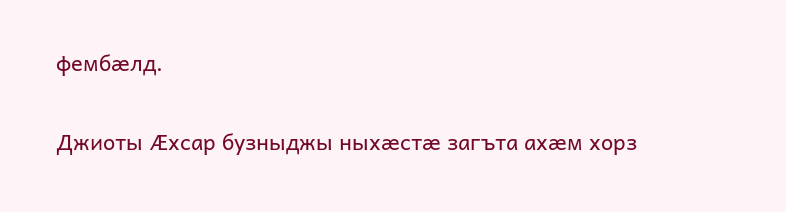фембæлд.

Джиоты Æхсар бузныджы ныхæстæ загъта ахæм хорз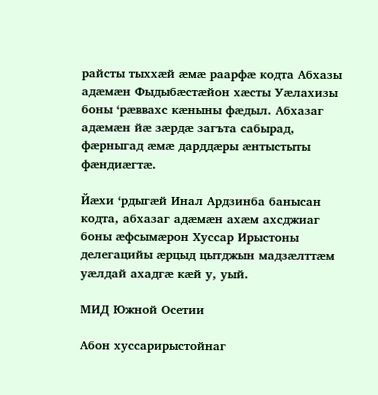райсты тыххæй æмæ раарфæ кодта Абхазы адæмæн Фыдыбæстæйон хæсты Уæлахизы боны ‘рæввахс кæныны фæдыл. Абхазаг адæмæн йæ зæрдæ загъта сабырад, фæрныгад æмæ дарддæры æнтыстыты фæндиæгтæ.

Йæхи ‘рдыгæй Инал Ардзинба банысан кодта, абхазаг адæмæн ахæм ахсджиаг боны æфсымæрон Хуссар Ирыстоны делегацийы æрцыд цытджын мадзæлттæм уæлдай ахадгæ кæй у, уый.

МИД Южной Осетии

Абон хуссарирыстойнаг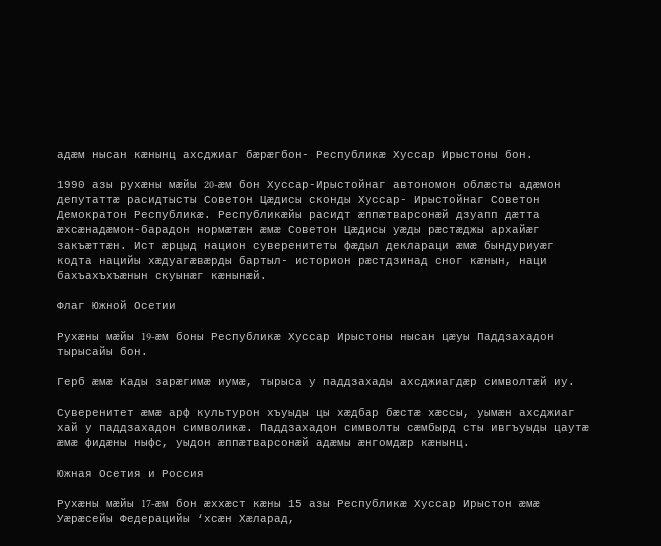адæм нысан кæнынц ахсджиаг бæрæгбон- Республикæ Хуссар Ирыстоны бон.

1990 азы рухæны мæйы 20-æм бон Хуссар-Ирыстойнаг автономон облæсты адæмон депутаттæ расидтысты Советон Цæдисы сконды Хуссар- Ирыстойнаг Советон Демократон Республикæ. Республикæйы расидт æппæтварсонæй дзуапп дæтта æхсæнадæмон-барадон нормæтæн æмæ Советон Цæдисы уæды рæстæджы архайæг закъæттæн. Ист æрцыд национ суверенитеты фæдыл деклараци æмæ бындуриуæг кодта нацийы хæдуагæвæрды бартыл- историон рæстдзинад сног кæнын, наци бахъахъхъæнын скуынæг кæнынæй.

Флаг Южной Осетии

Рухæны мæйы 19-æм боны Республикæ Хуссар Ирыстоны нысан цæуы Паддзахадон тырысайы бон.

Герб æмæ Кады зарæгимæ иумæ, тырыса у паддзахады ахсджиагдæр символтæй иу.

Суверенитет æмæ арф культурон хъуыды цы хæдбар бæстæ хæссы, уымæн ахсджиаг хай у паддзахадон символикæ. Паддзахадон символты сæмбырд сты ивгъуыды цаутæ æмæ фидæны ныфс, уыдон æппæтварсонæй адæмы æнгомдæр кæнынц.

Южная Осетия и Россия

Рухæны мæйы 17-æм бон æххæст кæны 15 азы Республикæ Хуссар Ирыстон æмæ Уæрæсейы Федерацийы ‘хсæн Хæларад,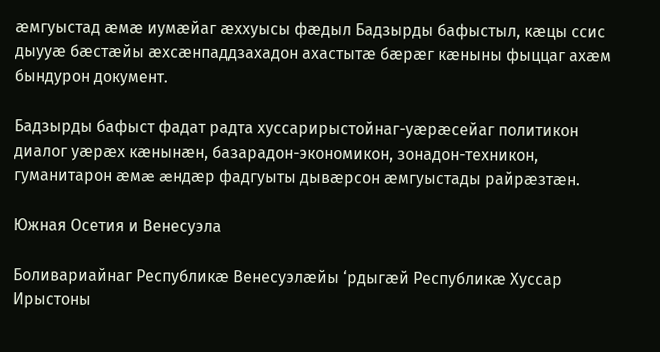æмгуыстад æмæ иумæйаг æххуысы фæдыл Бадзырды бафыстыл, кæцы ссис дыууæ бæстæйы æхсæнпаддзахадон ахастытæ бæрæг кæныны фыццаг ахæм бындурон документ.

Бадзырды бафыст фадат радта хуссарирыстойнаг-уæрæсейаг политикон диалог уæрæх кæнынæн, базарадон-экономикон, зонадон-техникон, гуманитарон æмæ æндæр фадгуыты дывæрсон æмгуыстады райрæзтæн.

Южная Осетия и Венесуэла

Боливариайнаг Республикæ Венесуэлæйы ‘рдыгæй Республикæ Хуссар Ирыстоны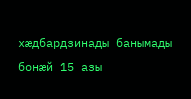хæдбардзинады банымады бонæй 15 азы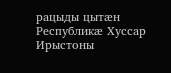рацыды цытæн Республикæ Хуссар Ирыстоны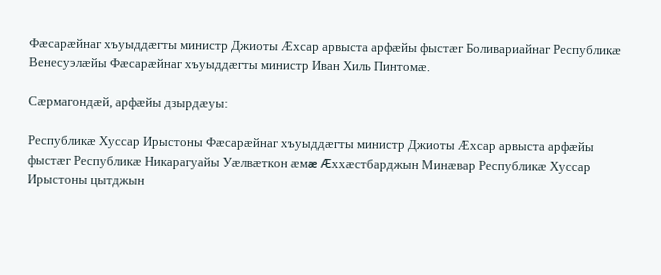Фæсарæйнаг хъуыддæгты министр Джиоты Æхсар арвыста арфæйы фыстæг Боливариайнаг Республикæ Венесуэлæйы Фæсарæйнаг хъуыддæгты министр Иван Хиль Пинтомæ.

Сæрмагондæй, арфæйы дзырдæуы:

Республикæ Хуссар Ирыстоны Фæсарæйнаг хъуыддæгты министр Джиоты Æхсар арвыста арфæйы фыстæг Республикæ Никарагуайы Уæлвæткон æмæ Æххæстбарджын Минæвар Республикæ Хуссар Ирыстоны цытджын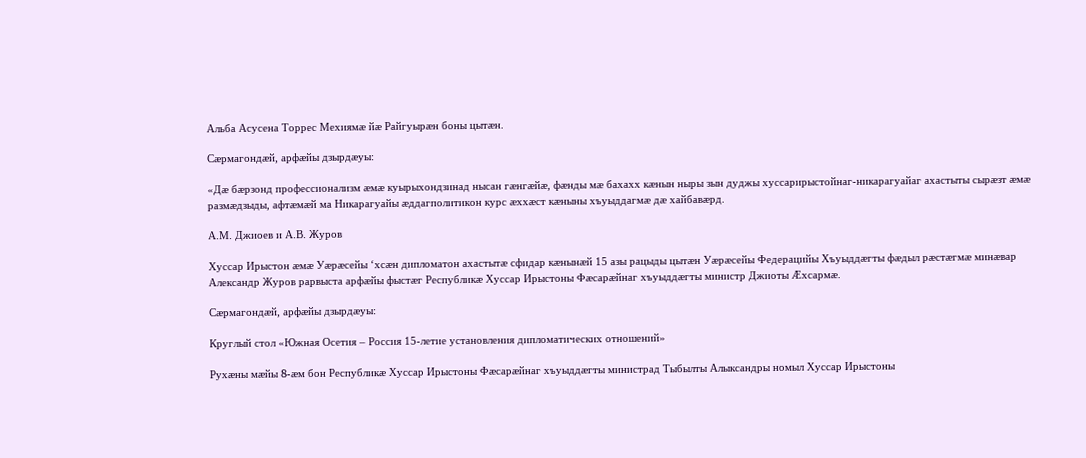Альба Асусена Торрес Мехиямæ йæ Райгуырæн боны цытæн.

Сæрмагондæй, арфæйы дзырдæуы:

«Дæ бæрзонд профессионализм æмæ куырыхондзинад нысан гæнгæйæ, фæнды мæ бахахх кæнын ныры зын дуджы хуссарирыстойнаг-никарагуайаг ахастыты сырæзт æмæ размæдзыды, афтæмæй ма Никарагуайы æддагполитикон курс æххæст кæныны хъуыддагмæ дæ хайбавæрд.

А.М. Джиоев и А.В. Журов

Хуссар Ирыстон æмæ Уæрæсейы ‘хсæн дипломатон ахастытæ сфидар кæнынæй 15 азы рацыды цытæн Уæрæсейы Федерацийы Хъуыддæгты фæдыл рæстæгмæ минæвар Александр Журов рарвыста арфæйы фыстæг Республикæ Хуссар Ирыстоны Фæсарæйнаг хъуыддæгты министр Джиоты Æхсармæ.

Сæрмагондæй, арфæйы дзырдæуы:

Круглый стол «Южная Осетия – Россия 15-летие установления дипломатических отношений»

Рухæны мæйы 8-æм бон Республикæ Хуссар Ирыстоны Фæсарæйнаг хъуыддæгты министрад Тыбылты Алыксандры номыл Хуссар Ирыстоны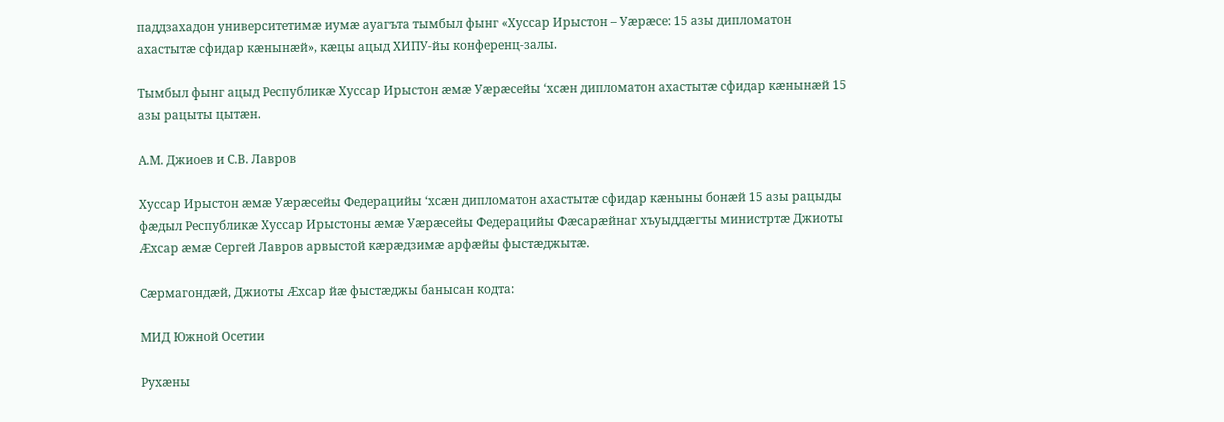паддзахадон университетимæ иумæ ауагъта тымбыл фынг «Хуссар Ирыстон – Уæрæсе: 15 азы дипломатон ахастытæ сфидар кæнынæй», кæцы ацыд ХИПУ-йы конференц-залы.

Тымбыл фынг ацыд Республикæ Хуссар Ирыстон æмæ Уæрæсейы ‘хсæн дипломатон ахастытæ сфидар кæнынæй 15 азы рацыты цытæн.

А.М. Джиоев и С.В. Лавров

Хуссар Ирыстон æмæ Уæрæсейы Федерацийы ‘хсæн дипломатон ахастытæ сфидар кæныны бонæй 15 азы рацыды фæдыл Республикæ Хуссар Ирыстоны æмæ Уæрæсейы Федерацийы Фæсарæйнаг хъуыддæгты министртæ Джиоты Æхсар æмæ Сергей Лавров арвыстой кæрæдзимæ арфæйы фыстæджытæ.

Сæрмагондæй, Джиоты Æхсар йæ фыстæджы банысан кодта:

МИД Южной Осетии

Рухæны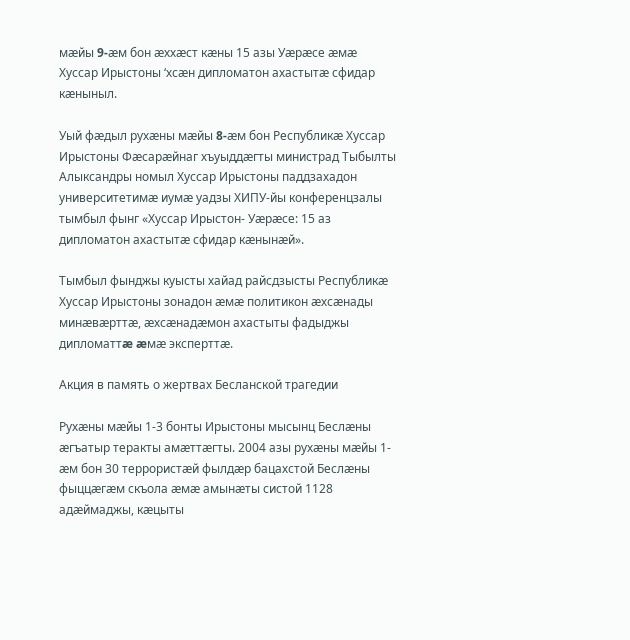мæйы 9-æм бон æххæст кæны 15 азы Уæрæсе æмæ Хуссар Ирыстоны ‘хсæн дипломатон ахастытæ сфидар кæныныл.

Уый фæдыл рухæны мæйы 8-æм бон Республикæ Хуссар Ирыстоны Фæсарæйнаг хъуыддæгты министрад Тыбылты Алыксандры номыл Хуссар Ирыстоны паддзахадон университетимæ иумæ уадзы ХИПУ-йы конференцзалы тымбыл фынг «Хуссар Ирыстон- Уæрæсе: 15 аз дипломатон ахастытæ сфидар кæнынæй».

Тымбыл фынджы куысты хайад райсдзысты Республикæ Хуссар Ирыстоны зонадон æмæ политикон æхсæнады минæвæрттæ, æхсæнадæмон ахастыты фадыджы дипломаттæ æмæ эксперттæ.

Акция в память о жертвах Бесланской трагедии

Рухæны мæйы 1-3 бонты Ирыстоны мысынц Беслæны æгъатыр теракты амæттæгты. 2004 азы рухæны мæйы 1-æм бон 30 террористæй фылдæр бацахстой Беслæны фыццæгæм скъола æмæ амынæты систой 1128 адæймаджы, кæцыты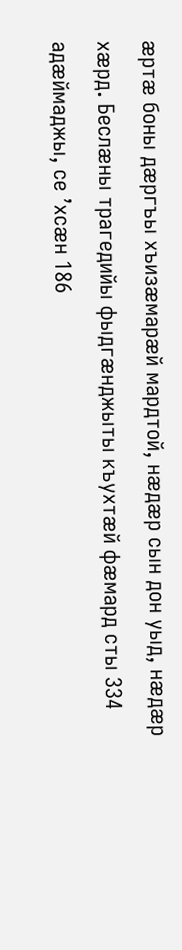æртæ боны дæргъы хъизæмарæй мардтой, нæдæр сын дон уыд, нæдæр хæрд. Беслæны трагедийы фыдгæнджыты къухтæй фæмард сты 334 адæймаджы, се ’хсæн 186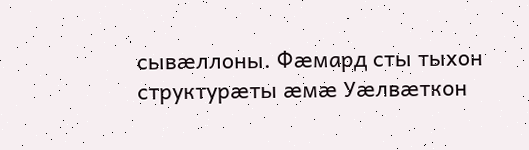сывæллоны. Фæмард сты тыхон структурæты æмæ Уæлвæткон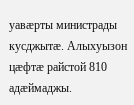уавæрты министрады кусджытæ. Алыхуызон цæфтæ райстой 810 адæймаджы.